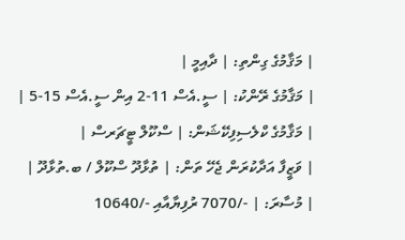| މަޤާމުގެ ގިންތި: | ދާއިމީ |
| މަޤާމުގެ ރޭންކު: | ސީ.އެސް 11-2 އިން ސީ.އެސް 15-5 |
| މަޤާމުގެ ކްލެސިފިކޭޝަން: | ސްކޫލް ޓީޗަރސް |
| ވަޒީފާ އަދާކުރަން ޖެހޭ ތަން: | ތުޅާދޫ ސްކޫލް / ބ.ތުޅާދޫ |
| މުސާރަ: | -/7070 ރުފިޔާއާއި -/10640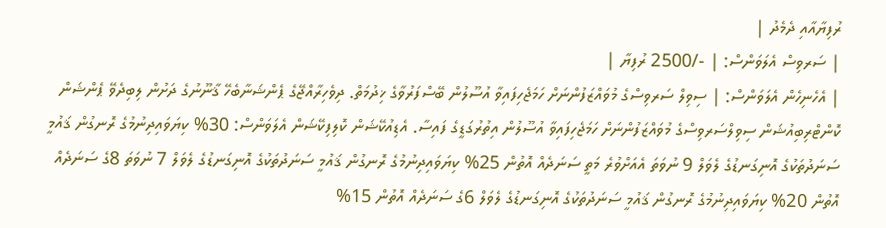ރުފިޔާއާއި ދެމެދު |
| ސަރވިސް އެލަވަންސް: | -/2500 ރުފިޔާ |
| އެހެނިހެން އެލަވަންސް: | ސިވިލް ސަރވިސްގެ މުވައްޒަފުންނަށް ހަމަޖެހިފައިވާ އުސޫލުން ބޭސްފަރުވާގެ ޚިދުމަތް. ދިވެހިރާއްޖޭގެ ޕެންޝަނާބެހޭ ޤާނޫނުގެ ދަށުން ލިބިދެވޭ ޕެންޝަން ކޮންޓްރިބިއުޝަން ސިވިލްސަރވިސްގެ މުވައްޒަފުންނަށް ހަމަޖެހިފައިވާ އުސޫލުން އިތުރުގަޑީގެ ފައިސާ. އެޑިއުކޭޝަން ކޮލިފިކޭޝަން އެލަވަންސް: 30% ކިޔަވައިދިނުމުގެ ރޮނގުން ޤައުމީ ސަނަދުތަކުގެ އޮނިގަނޑުގެ ލެވަލް 9 ނުވަތަ އެއަށްވުރެ މަތީ ސަނަދެއް އޮތުން 25% ކިޔަވައިދިނުމުގެ ރޮނގުން ޤައުމީ ސަނަދުތަކުގެ އޮނިގަނޑުގެ ލެވަލް 7 ނުވަތަ 8ގެ ސަނަދެއް އޮތުން 20% ކިޔަވައިދިނުމުގެ ރޮނގުން ޤައުމީ ސަނަދުތަކުގެ އޮނިގަނޑުގެ ލެވަލް 6ގެ ސަނަދެއް އޮތުން 15%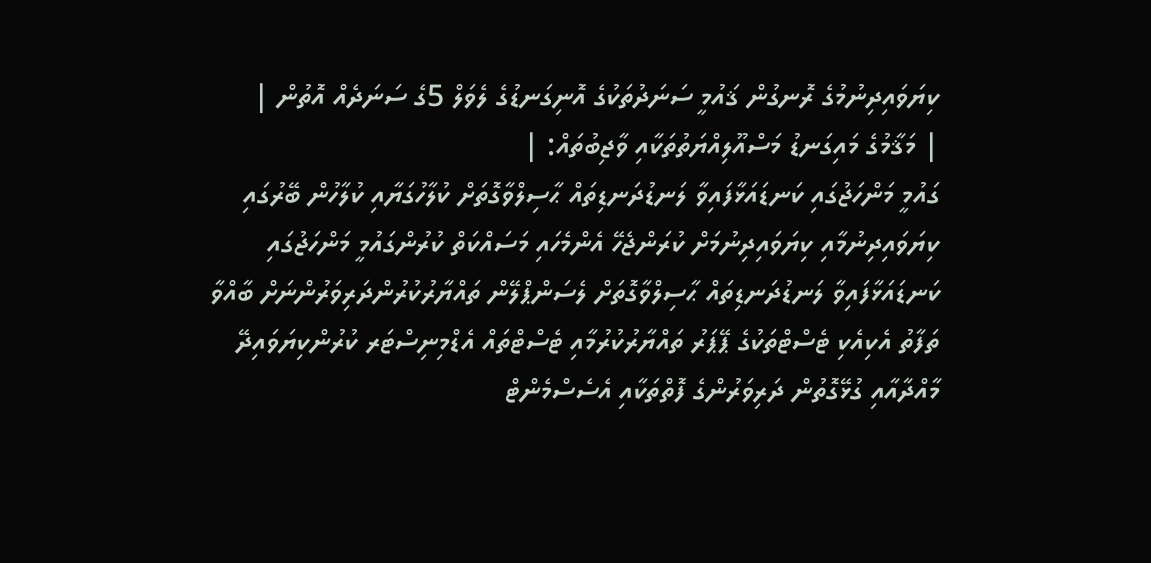ކިޔަވައިދިނުމުގެ ރޮނގުން ޤައުމީ ސަނަދުތަކުގެ އޮނިގަނޑުގެ ލެވަލް 5ގެ ސަނަދެއް އޮތުން |
| މަޤާމުގެ މައިގަނޑު މަސްއޫލިއްޔަތުތަކާއި ވާޖިބުތައް: |
ގައުމީ މަންހަޖުގައި ކަނޑައަޅާފައިވާ ލަނޑުދަނޑިތައް ޙާސިލްވާގޮތަށް ކުލާހުގަޔާއި ކުލާހުން ބޭރުގައި ކިޔަވައިދިނުމާއި ކިޔަވައިދިނުމަށް ކުރަންޖެހޭ އެންމެހައި މަސައްކަތް ކުރުންގައުމީ މަންހަޖުގައި ކަނޑައަޅާފައިވާ ލަނޑުދަނޑިތައް ޙާސިލްވާގޮތަށް ލެސަންޕްލޭން ތައްޔާރުކުރުންދަރިވަރުންނަށް ބާއްވާ ތަފާތު އެކިއެކި ޓެސްޓްތަކުގެ ޕޭޕަރު ތައްޔާރުކުރުމާއި ޓެސްޓްތައް އެޑްމިނިސްޓަރ ކުރުންކިޔަވައިދޭ މާއްދާއާއި ގުޅޭގޮތުން ދަރިވަރުންގެ ފޮތްތަކާއި އެސެސްމެންޓް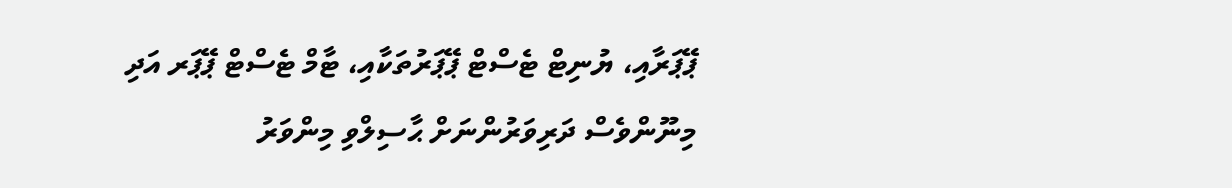ޕޭޕަރާއި، ޔުނިޓް ޓެސްޓް ޕޭޕަރުތަކާއި، ޓާމް ޓެސްޓް ޕޭޕަރ އަދި މިނޫންވެސް ދަރިވަރުންނަށް ޙާސިލްވި މިންވަރު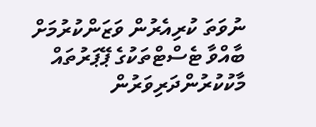ނުވަތަ ކުރިއެރުން ވަޒަންކުރުމަށް ބާއްވާ ޓެސްޓްތަކުގެ ޕޭޕަރުތައް މާކުކުރުންދަރިވަރުން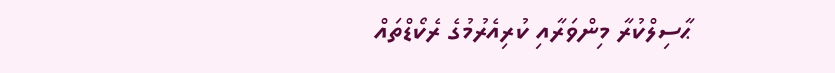ޙާސިލްކުރާ މިންވަރާއި ކުރިއެރުމުގެ ރެކޯޑްތައް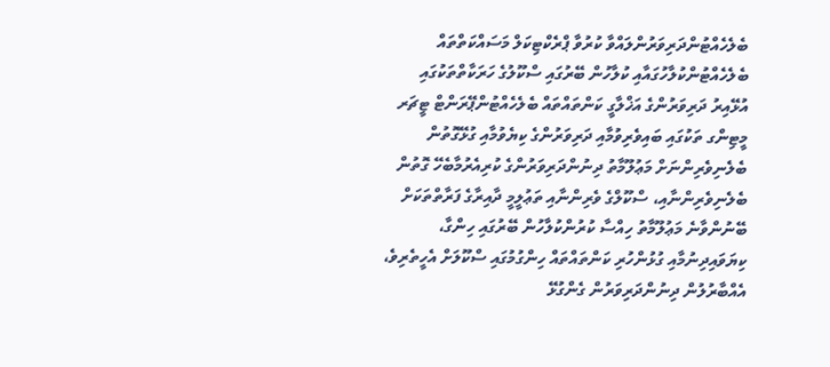ބެލެހެއްޓުންދަރިވަރުންލައްވާ ކުރުވާ ޕްރެކްޓިކަލް މަސައްކަތްތައް ބެލެހެއްޓުންކުލާހުގައާއި ކުލާހުން ބޭރުގައި ސްކޫލުގެ ހަރަކާތްތަކުގައި އުޅޭއިރު ދަރިވަރުންގެ އަޚްލާގީ ކަންތައްތައް ބެލެހެއްޓުންޕޭރަންޓް ޓީޗަރ މީޓިންގ ތަކުގައި ބައިވެރިވުމާއި ދަރިވަރުންގެ ކިޔެވުމާއި ގުޅޭގޮތުން ބެލެނިވެރިންނަށް މަޢުލޫމާތު ދިނުންދަރިވަރުންގެ ކުރިއެރުމާބެހޭ ގޮތުން ބެލެނިވެރިންނާއި، ސްކޫލްގެ ވެރިންނާއި ތަޢުލީމީ ދާއިރާގެ ފަރާތްތަކަށް ބޭނުންވާނެ މަޢުލޫމާތު ހިއްސާ ކުރުންކުލާހުން ބޭރުގައި ހިންގާ، ކިޔަވައިދިނުމާއި ގުޅުންހުރި ކަންތައްތައް ހިންގުމުގައި ސްކޫލަށް އެހީތެރިވެ، އެއްބާރުލުން ދިނުންދަރިވަރުން ގެންގުޅޭ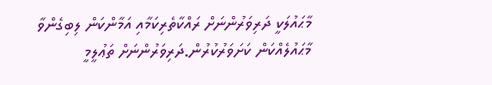މާޙައުލަކީ ދަރިވަރުންނަށް ރައްކާތެރިކަމާއި އަމާންކަން ލިބިގެންވާ މާޙައުލެއްކަން ކަށަވަރުކުރުން.ދަރިވަރުންނަށް ތަޢުލީމީ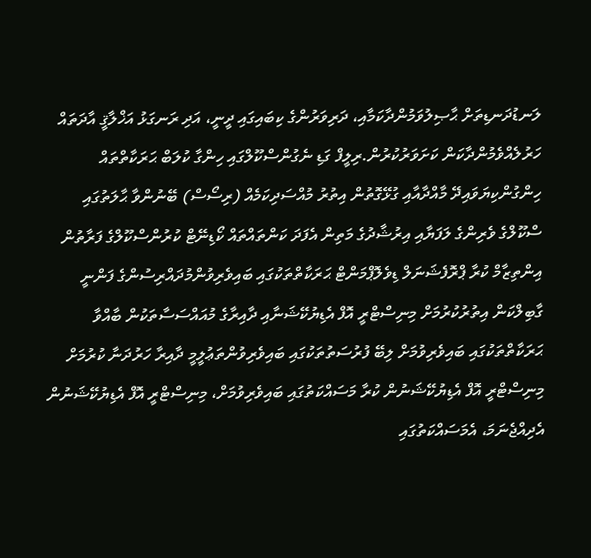ލަނޑުދަނޑިތަށް ޙާޞިލުވަމުންދާކަމާއި، ދަރިވަރުންގެ ކިބައިގައި ދީނީ، އަދި ރަނގަޅު އަޚްލާޤީ އާދަތައް ހަރުލެއްވެމުންދާކަން ކަށަވަރުކުރުން.ރިލީފް ގަޑި ނެގުންސްކޫލްގައި ހިންގާ ކުލަބް ޙަރަކާތްތައް ހިންގުންކިޔަވައިދޭ މާއްދާއާއި ގުޅޭގޮތުން އިތުރު މުއްސަދިކަމެއް (ރިސޯސް) ބޭނުންވާ ޙާލަތުގައި ސްކޫލްގެ ވެރިންގެ ލަފަޔާއި އިރުޝާދުގެ މަތިން އެފަދަ ކަންތައްތައް ކޯޑިނޭޓް ކުރުންސްކޫލްގެ ފަރާތުން އިންތިޒާމް ކުރާ ޕްރޮފެޝަނަލް ޑިވެލޮޕްމަންޓް ޙަރަކާތްތަކުގައި ބައިވެރިވުންމުދައްރިސުންގެ ފަންނީ ގާބިލްކަން އިތުރުކުރުމަށް މިނިސްޓްރީ އޮފް އެޑިޔުކޭޝަނާއި ދާއިރާގެ މުއައްސަސާތަކުން ބާއްވާ ޙަރަކާތްތަކުގައި ބައިވެރިވުމަށް ލިބޭ ފުރުސަތުތަކުގައި ބައިވެރިވުންތަޢުލީމީ ދާއިރާ ހަރުދަނާ ކުރުމަށް މިނިސްޓްރީ އޮފް އެޑިޔުކޭޝަނުން ކުރާ މަސައްކަތުގައި ބައިވެރިވުމަށް، މިނިސްޓްރީ އޮފް އެޑިޔުކޭޝަނުން އެދިއްޖެނަމަ، އެމަސައްކަތުގައި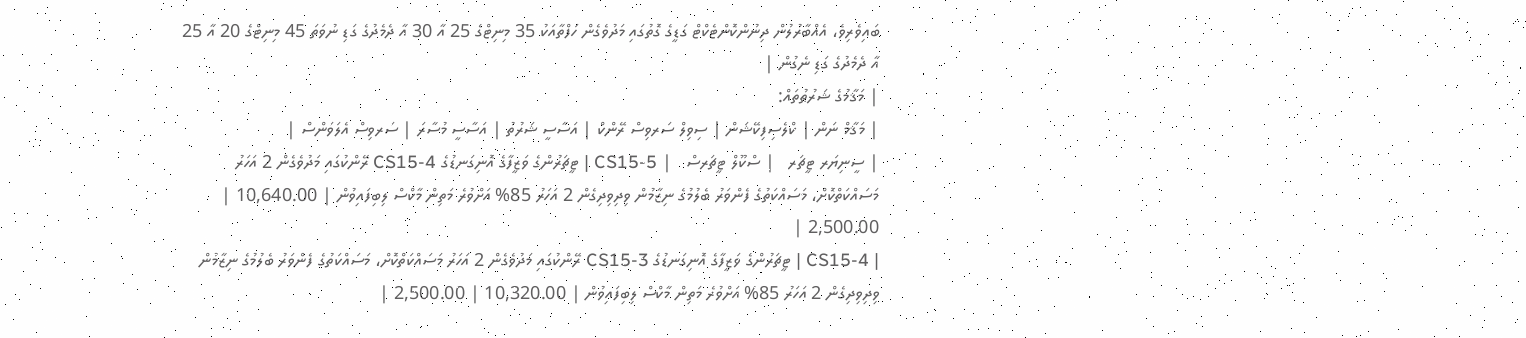ބައިވެރިވެ، އެއްބާރުލުން ދިނުންކޮންޓެކްޓް ގަޑީގެ ގޮތުގައި މަދުވެގެން ހަފްތާއަކު 35 މިނިޓްގެ 25 އާ 30 އާ ދެމެދުގެ ގަޑި ނުވަތަ 45 މިނިޓްގެ 20 އާ 25 އާ ދެމެދުގެ ގަޑި ނެގުން |
| މަޤާމުގެ ޝަރުޠުތައް:
| މަޤާމް ނަން | ކްލެސިފިކޭޝަން | ސިވިލް ސަރވިސް ރޭންކް | އަސާސީ ޝަރުތު | އަސާސީ މުސާރަ | ސަރވިސް އެލަވަންސް |
| ސީނިޔަރ ޓީޗަރ   | ސްކޫލް ޓީޗަރސް   | CS15-5 | ޓީޗަރުންގެ ވަޒީފާގެ އޮނިގަނޑުގެ CS15-4 ރޭންކުގައި މަދުވެގެން 2 އަހަރު މަސައްކަތްކޮށް، މަސައްކަތުގެ ފެންވަރު ބެލުމުގެ ނިޒާމުން ވިދިވިދިގެން 2 އަހަރު 85% އަށްވުރެ މަތިން މާކްސް ލިބިފައިވުން | 10,640.00 | 2,500.00 |
| CS15-4 | ޓީޗަރުންގެ ވަޒީފާގެ އޮނިގަނޑުގެ CS15-3 ރޭންކުގައި މަދުވެގެން 2 އަހަރު މަސައްކަތްކޮށް، މަސައްކަތުގެ ފެންވަރު ބެލުމުގެ ނިޒާމުން ވިދިވިދިގެން 2 އަހަރު 85% އަށްވުރެ މަތިން މާކްސް ލިބިފައިވުން | 10,320.00 | 2,500.00 |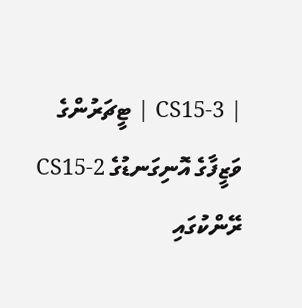| CS15-3 | ޓީޗަރުންގެ ވަޒީފާގެ އޮނިގަނޑުގެ CS15-2 ރޭންކުގައި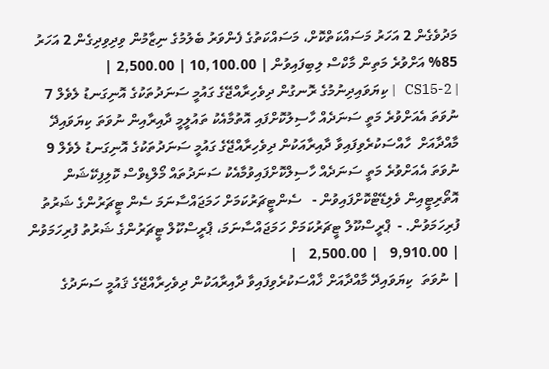މަދުވެގެން 2 އަހަރު މަސައްކަތްކޮށް، މަސައްކަތުގެ ފެންވަރު ބެލުމުގެ ނިޒާމުން ވިދިވިދިގެން 2 އަހަރު 85% އަށްވުރެ މަތިން މާކްސް ލިބިފައިވުން | 10,100.00 | 2,500.00 |
| CS15-2   | ކިޔަވައިދިނުމުގެ ރޮނގުން ދިވެހިރާއްޖޭގެ ގައުމީ ސަނަދުތަކުގެ އޮނިގަނޑު ލެވެލް 7 ނުވަތަ އެއަށްވުރެ މަތީ ސަނަދެއް ހާސިލުކޮށްފައި އޮތުމާއެކު ތައުލީމީ ދާއިރާއިން ނުވަތަ ކިޔަވައިދޭ މާއްދާއަށް  ހާއްސަކުރެވިފައިވާ ދާއިރާއަކުން ދިވެހިރާއްޖޭގެ ގައުމީ ސަނަދުތަކުގެ އޮނިގަނޑު ލެވެލް 9 ނުވަތަ އެއަށްވުރެ މަތީ ސަނަދެއް ހާސިލްކޮށްފައިވުމާއެކު ސަނަދުތައް މޯލްޑިވްސް ކޮލިފިކޭޝަން އޮތޯރިޓީއިން ވެލިޑޭޓްކޮށްފައިވުން -   ސެންޓީޗަރުކަމަށް ހަމަޖައްސާނަމަ ސެން ޓީޗަރުންގެ ޝަރުތު ފުރިހަމަވުން. -  ޕްރީސްކޫލް ޓީޗަރުކަމަށް ހަމަޖައްސާނަމަ، ޕްރީސްކޫލް ޓީޗަރުންގެ ޝަރުތު ފުރިހަމަވުން | 9,910.00   | 2,500.00   |
| ނުވަތަ  ކިޔަވައިދޭ މާއްދާއަށް ޚާއްސަކުރެވިފައިވާ ދާއިރާއަކުން ދިވެހިރާއްޖޭގެ ޤައުމީ ސަނަދުގެ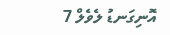އޮނިގަނޑު ލެވެލް 7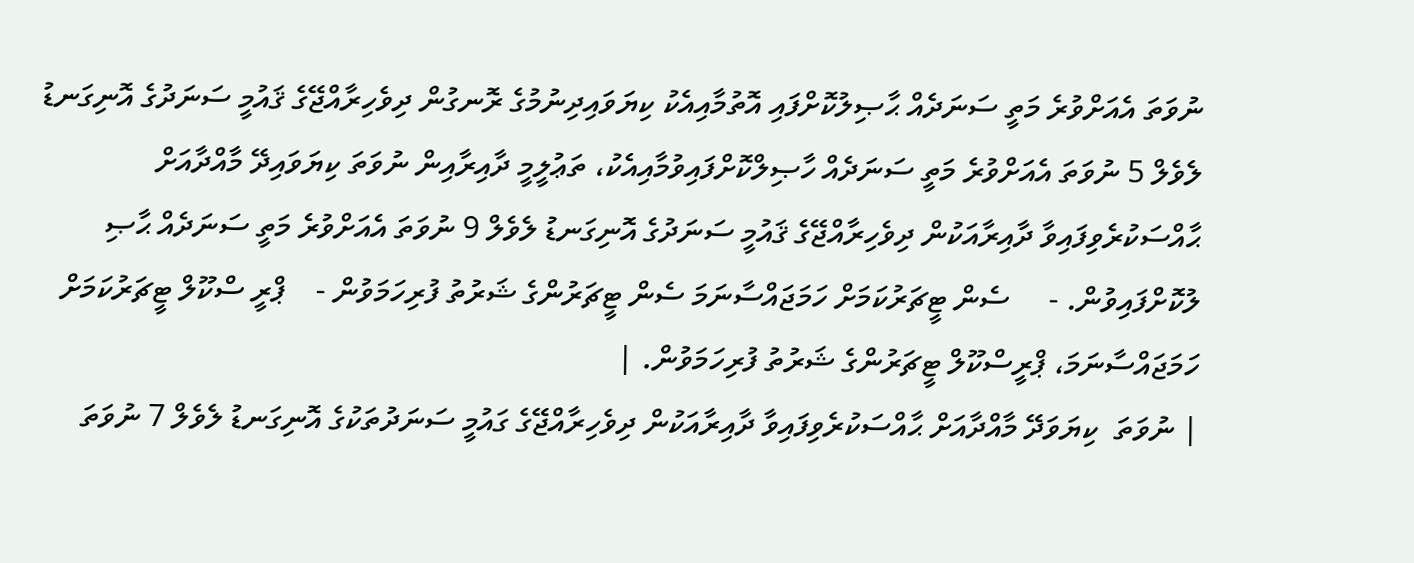ނުވަތަ އެއަށްވުރެ މަތީ ސަނަދެއް ޙާޞިލުކޮށްފައި އޮތުމާއިއެކު ކިޔަވައިދިނުމުގެ ރޮނގުން ދިވެހިރާއްޖޭގެ ޤައުމީ ސަނަދުގެ އޮނިގަނޑު ލެވެލް 5 ނުވަތަ އެއަށްވުރެ މަތީ ސަނަދެއް ހާޞިލްކޮށްފައިވުމާއިއެކު، ތަޢުލީމީ ދާއިރާއިން ނުވަތަ ކިޔަވައިދޭ މާއްދާއަށް ޙާއްސަކުރެވިފައިވާ ދާއިރާއަކުން ދިވެހިރާއްޖޭގެ ޤައުމީ ސަނަދުގެ އޮނިގަނޑު ލެވެލް 9 ނުވަތަ އެއަށްވުރެ މަތީ ސަނަދެއް ޙާޞި ލުކޮށްފައިވުން. -     ސެން ޓީޗަރުކަމަށް ހަމަޖައްސާނަމަ ސެން ޓީޗަރުންގެ ޝަރުތު ފުރިހަމަވުން -    ޕްރީ ސްކޫލް ޓީޗަރުކަމަށް ހަމަޖައްސާނަމަ، ޕްރީސްކޫލް ޓީޗަރުންގެ ޝަރުތު ފުރިހަމަވުން. |
| ނުވަތަ  ކިޔަވަދޭ މާއްދާއަށް ޙާއްސަކުރެވިފައިވާ ދާއިރާއަކުން ދިވެހިރާއްޖޭގެ ގައުމީ ސަނަދުތަކުގެ އޮނިގަނޑު ލެވެލް 7 ނުވަތަ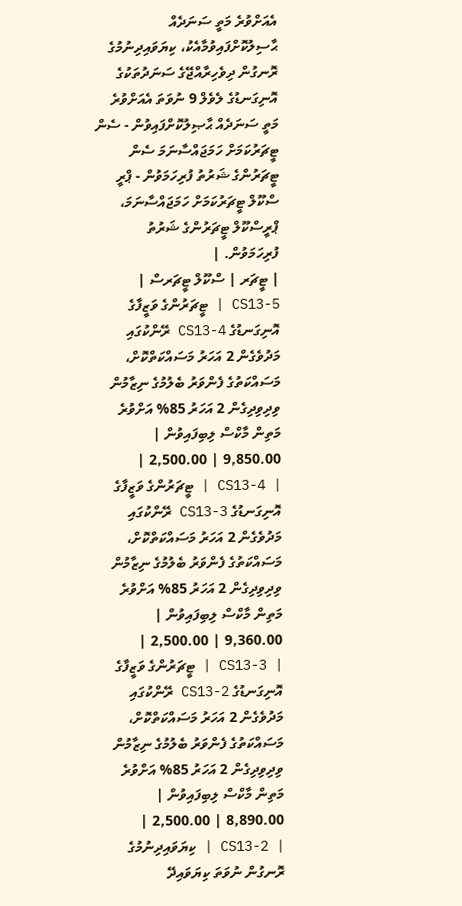އެއަށްވުރެ މަތީ ސަނަދެއް ޙާސިލުކޮށްފައިވުމާއެކު، ކިޔަވައިދިނުމުގެ ރޮނގުން ދިވެހިރާއްޖޭގެ ސަނަދުތަކުގެ އޮނިގަނޑުގެ ލެވެލް 9 ނުވަތަ އެއަށްވުރެ މަތީ ސަނަދެއް ޙާޞިލުކޮށްފައިވުން - ސެން ޓީޗަރުކަމަށް ހަމަޖައްސާނަމަ ސެން ޓީޗަރުންގެ ޝަރުތު ފުރިހަމަވުން - ޕްރީ ސްކޫލް ޓީޗަރުކަމަށް ހަމަޖައްސާނަމަ، ޕްރީސްކޫލް ޓީޗަރުންގެ ޝަރުތު ފުރިހަމަވުން. |
| ޓީޗަރ | ސްކޫލް ޓީޗަރސް | CS13-5 | ޓީޗަރުންގެ ވަޒީފާގެ އޮނިގަނޑުގެ CS13-4 ރޭންކުގައި މަދުވެގެން 2 އަހަރު މަސައްކަތްކޮށް، މަސައްކަތުގެ ފެންވަރު ބެލުމުގެ ނިޒާމުން ވިދިވިދިގެން 2 އަހަރު 85% އަށްވުރެ މަތިން މާކްސް ލިބިފައިވުން | 9,850.00 | 2,500.00 |
| CS13-4 | ޓީޗަރުންގެ ވަޒީފާގެ އޮނިގަނޑުގެ CS13-3 ރޭންކުގައި މަދުވެގެން 2 އަހަރު މަސައްކަތްކޮށް، މަސައްކަތުގެ ފެންވަރު ބެލުމުގެ ނިޒާމުން ވިދިވިދިގެން 2 އަހަރު 85% އަށްވުރެ މަތިން މާކްސް ލިބިފައިވުން | 9,360.00 | 2,500.00 |
| CS13-3 | ޓީޗަރުންގެ ވަޒީފާގެ އޮނިގަނޑުގެ CS13-2 ރޭންކުގައި މަދުވެގެން 2 އަހަރު މަސައްކަތްކޮށް، މަސައްކަތުގެ ފެންވަރު ބެލުމުގެ ނިޒާމުން ވިދިވިދިގެން 2 އަހަރު 85% އަށްވުރެ މަތިން މާކްސް ލިބިފައިވުން | 8,890.00 | 2,500.00 |
| CS13-2 | ކިޔަވައިދިނުމުގެ ރޮނގުން ނުވަތަ ކިޔަވައިދޭ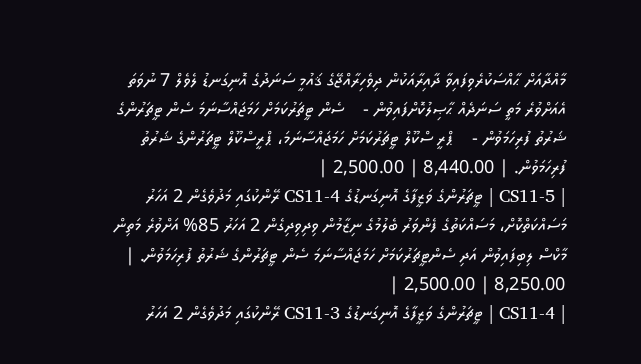މާއްދާއަށް ޙާއްސަކުރެވިފައިވާ ދާއިރާއަކުން ދިވެހިރާއްޖޭގެ ޤައުމީ ސަނަދުގެ އޮނިގަނޑު ލެވެލް 7 ނުވަތަ އެއަށްވުރެ މަތީ ސަނަދެއް ޙާޞިލުކޮށްފައިވުން -    ސެން ޓީޗަރުކަމަށް ހަމަޖައްސާނަމަ ސެން ޓީޗަރުންގެ ޝަރުތު ފުރިހަމަވުން -    ޕްރީ ސްކޫލް ޓީޗަރުކަމަށް ހަމަޖައްސާނަމަ، ޕްރީސްކޫލް ޓީޗަރުންގެ ޝަރުތު ފުރިހަމަވުން. | 8,440.00 | 2,500.00 |
| CS11-5 | ޓީޗަރުންގެ ވަޒީފާގެ އޮނިގަނޑުގެ CS11-4 ރޭންކުގައި މަދުވެގެން 2 އަހަރު މަސައްކަތްކޮށް، މަސައްކަތުގެ ފެންވަރު ބެލުމުގެ ނިޒާމުން ވިދިވިދިގެން 2 އަހަރު 85% އަށްވުރެ މަތިން މާކްސް ލިބިފައިވުން އަދި ސެންޓީޗަރުކަމަށް ހަމަޖައްސާނަމަ ސެން ޓީޗަރުންގެ ޝަރުތު ފުރިހަމަވުން. | 8,250.00 | 2,500.00 |
| CS11-4 | ޓީޗަރުންގެ ވަޒީފާގެ އޮނިގަނޑުގެ CS11-3 ރޭންކުގައި މަދުވެގެން 2 އަހަރު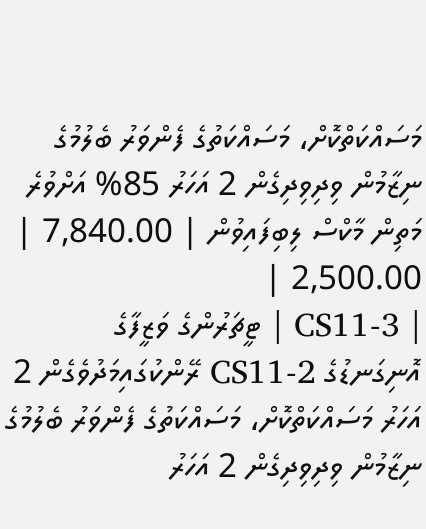މަސައްކަތްކޮށް، މަސައްކަތުގެ ފެންވަރު ބެލުމުގެ ނިޒާމުން ވިދިވިދިގެން 2 އަހަރު 85% އަށްވުރެ މަތިން މާކްސް ލިބިފައިވުން | 7,840.00 | 2,500.00 |
| CS11-3 | ޓީޗަރުންގެ ވަޒީފާގެ އޮނިގަނޑުގެ CS11-2 ރޭންކުގައިމަދުވެގެން 2 އަހަރު މަސައްކަތްކޮށް، މަސައްކަތުގެ ފެންވަރު ބެލުމުގެ ނިޒާމުން ވިދިވިދިގެން 2 އަހަރު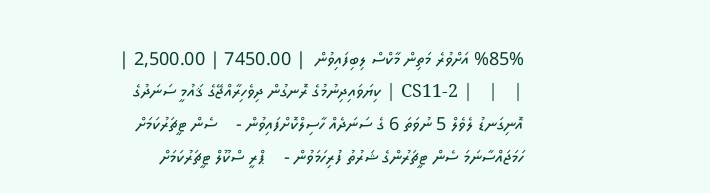%85% އަށްވުރެ މަތިން މާކްސް ލިބިފައިވުން  | 7450.00 | 2,500.00 |
|   |   | CS11-2 | ކިޔަވައިދިނުމުގެ ރޮނގުން ދިވެހިރާއްޖޭގެ ޤައުމީ ސަނަދުގެ އޮނިގަނޑު ލެވެލް 5 ނުވަތަ 6 ގެ ސަނަދެއް ހާސިލްކޮށްފައިވުން -    ސެން ޓީޗަރުކަމަށް ހަމަޖައްސާނަމަ ސެން ޓީޗަރުންގެ ޝަރުތު ފުރިހަމަވުން -    ޕްރީ ސްކޫލް ޓީޗަރުކަމަށް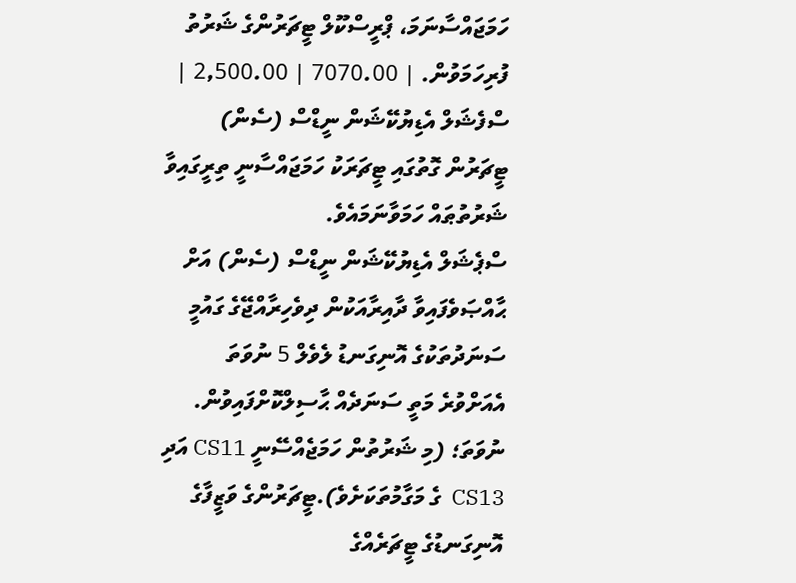ހަމަޖައްސާނަމަ، ޕްރީސްކޫލް ޓީޗަރުންގެ ޝަރުތު ފުރިހަމަވުން. | 7070.00 | 2,500.00 |   ސްފެޝަލް އެޑިޔުކޭޝަން ނީޑްސް (ސެން) ޓީޗަރުން ގޮތުގައި ޓީޗަރަކު ހަމަޖައްސާނީ ތިރީގައިވާ ޝަރުތުޠައް ހަމަވާނަމައެވެ.
ސްޕެޝަލް އެޑިޔުކޭޝަން ނީޑްސް (ސެން) އަށް ޙާއްޞަވެފައިވާ ދާއިރާއަކުން ދިވެހިރާއްޖޭގެ ގައުމީ ސަނަދުތަކުގެ އޮނިގަނޑު ލެވެލް 5 ނުވަތަ އެއަށްވުރެ މަތީ ސަނަދެއް ޙާސިލްކޮށްފައިވުން. ނުވަތަ؛ (މި ޝަރުތުން ހަމަޖެއްސޭނީ CS11 އަދި CS13  ގެ މަގާމުތަކަށެވެ).ޓީޗަރުންގެ ވަޒީފާގެ އޮނިގަނޑުގެ ޓީޗަރެއްގެ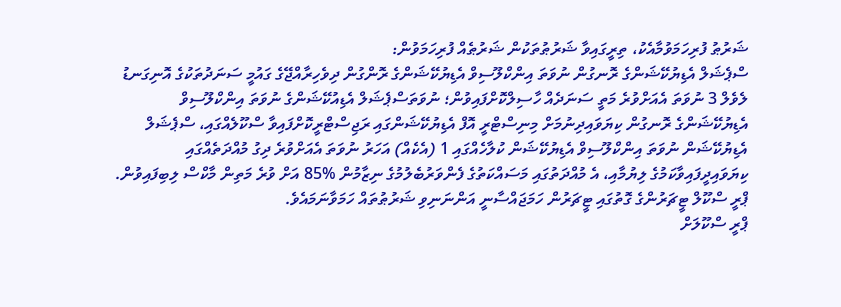ޝަރުޠު ފުރިހަމަވުމާއެކު، ތިރީގައިވާ ޝަރުޠުތަކުން ޝަރުޠެއް ފުރިހަމަވުން:
ސްޕެޝަލް އެޑިޔުކޭޝަންގެ ރޮނގުން ނުވަތަ އިންކްލޫސިވް އެޑިޔުކޭޝަންގެ ރޮންގުން ދިވެހިރާއްޖޭގެ ގައުމީ ސަނަދުތަކުގެ އޮނިގަނޑު ލެވެލް 3 ނުވަތަ އެއަށްވުރެ މަތީ ސަނަދެއް ހާސިލްކޮށްފައިވުން؛ ނުވަތަސްޕެޝަލް އެޑިއުކޭޝަންގެ ނުވަތަ އިންކްލޫސިވް އެޑިޔުކޭޝަންގެ ރޮނގުން ކިޔަވައިދިނުމަށް މިނިސްޓްރީ އޮފް އެޑިޔުކޭޝަންގައި ރަޖިސްޓްރީކޮށްފައިވާ ސްކޫލެއްގައި، ސްޕެޝަލް އެޑިޔުކޭޝަން ނުވަތަ އިންކްލޫސިވް އެޑިޔުކޭޝަން ކުލާހެއްގައި 1 (އެކެއް) އަހަރު ނުވަތަ އެއަށްވުރެ ދިގު މުއްދަތެއްގައި ކިޔަވައިދީފައިވާކަމުގެ ލިޔުމާއި، އެ މުއްދަތުގައި މަސައްކަތުގެ ފެންވަރުބެލުމުގެ ނިޒާމުން %85 އަށް ވުރެ މަތިން މާކްސް ލިބިފައިވުން. ޕްރީ ސްކޫލް ޓީޗަރުންގެ ގޮތުގައި ޓީޗަރުން ހަމަޖައްސާނީ އަންނަނިވި ޝަރުޠުތައް ހަމަވާނަމައެވެ.
ޕްރީ ސްކޫލަށް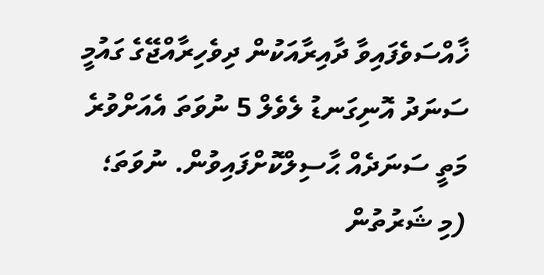ޚާއްސަވެފައިވާ ދާއިރާއަކުން ދިވެހިރާއްޖޭގެ ގައުމީ ސަނަދު އޮނިގަނޑު ލެވެލް 5 ނުވަތަ އެއަށްވުރެ މަތީ ސަނަދެއް ޙާސިލްކޮށްފައިވުން. ނުވަތަ؛ (މި ޝަރުތުން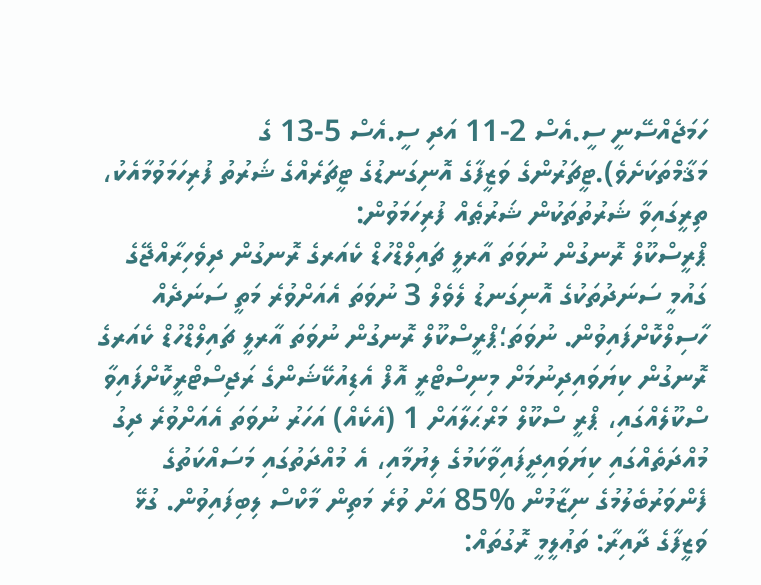ހަމަޖެއްސޭނީ ސީ.އެސް 2-11 އަދި ސީ.އެސް 5-13 ގެ މަޤާމްތަކަށެވެ).ޓީޗަރުންގެ ވަޒީފާގެ އޮނިގަނޑުގެ ޓީޗަރެއްގެ ޝަރުތު ފުރިހަމަވުމާއެކު، ތިރީގައިވާ ޝަރުތުތަކުން ޝަރުޠެއް ފުރިހަމަވުން:
ޕްރީސްކޫލް ރޮނގުން ނުވަތަ އާރލީ ޗައިލްޑްހުޑް ކެއަރގެ ރޮނގުން ދިވެހިރާއްޖޭގެ ގައުމީ ސަނަދުތަކުގެ އޮނިގަނޑު ލެވެލް 3 ނުވަތަ އެއަށްވުރެ މަތީ ސަނަދެއް ހާސިލްކޮށްފައިވުން. ނުވަތަ؛ޕްރީސްކޫލް ރޮނގުން ނުވަތަ އާރލީ ޗައިލްޑްހުޑް ކެއަރގެ ރޮނގުން ކިޔަވައިދިނުމަށް މިނިސްޓްރީ އޮފް އެޑިއުކޭޝަންގެ ރަޖިސްޓްރީކޮށްފައިވާ ސްކޫލެއްގައި، ޕްރީ ސްކޫލް މަރްޙަލާއަށް 1 (އެކެއް) އަހަރު ނުވަތަ އެއަށްވުރެ ދިގު މުއްދަތެއްގައި ކިޔަވައިދީފައިވާކަމުގެ ލިޔުމާއި، އެ މުއްދަތުގައި މަސައްކަތުގެ ފެންވަރުބެލުމުގެ ނިޒާމުން %85 އަށް ވުރެ މަތިން މާކްސް ލިބިފައިވުން. ގުޅޭ ވަޒީފާގެ ދާއިރާ: ތަޢުލީމީ ރޮގުތައް: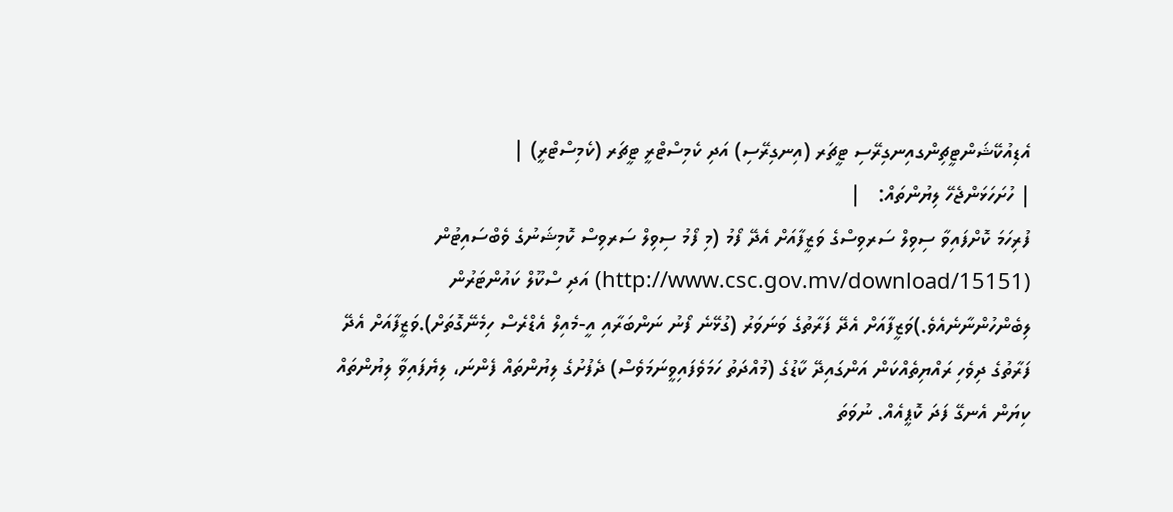އެޑިއުކޭޝަންޓީޗިންގއިނގިރޭސި ޓީޗަރ (އިނގިރޭސި) އަދި ކެމިސްޓްރީ ޓީޗަރ (ކެމިސްޓްރީ) |
| ހުށަހަޅަންޖެހޭ ލިޔުންތައް:   |
ފުރިހަމަ ކޮށްފައިވާ ސިވިލް ސަރވިސްގެ ވަޒީފާއަށް އެދޭ ފޯމު (މި ފޯމު ސިވިލް ސަރވިސް ކޮމިޝަނުގެ ވެބްސައިޓުން (http://www.csc.gov.mv/download/15151) އަދި ސްކޫލް ކައުންޓަރުން ލިބެންހުންނާނެއެވެ.)ވަޒީފާއަށް އެދޭ ފަރާތުގެ ވަނަވަރު (ގުޅޭނެ ފޯނު ނަންބަރާއި އީ-މެއިލް އެޑްރެސް ހިމެނޭގޮތަށް).ވަޒީފާއަށް އެދޭ ފަރާތުގެ ދިވެހި ރައްޔިތެއްކަން އަންގައިދޭ ކާޑުގެ (މުއްދަތު ހަމަވެފައިވީނަމަވެސް) ދެފުށުގެ ލިޔުންތައް ފެންނަ، ލިޔެފައިވާ ލިޔުންތައް ކިޔަން އެނގޭ ފަދަ ކޮޕީއެއް. ނުވަތަ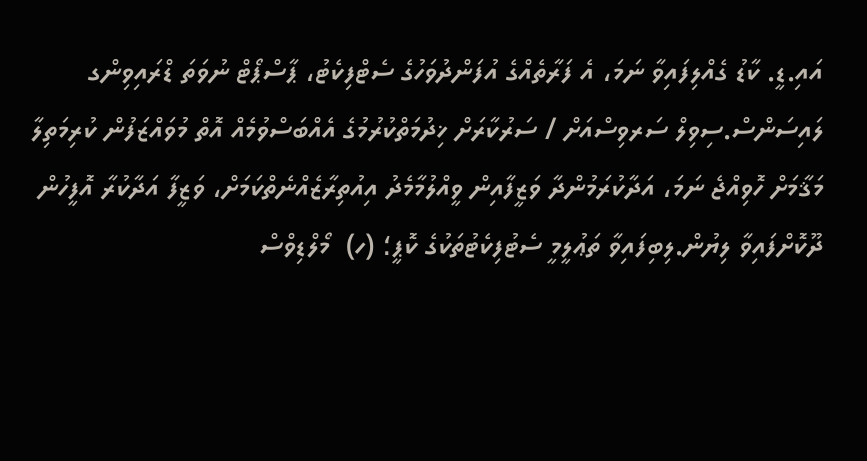އައި.ޑީ. ކާޑު ގެއްލިފައިވާ ނަމަ، އެ ފަރާތެއްގެ އުފަންދުވަހުގެ ސެޓްފިކެޓު، ޕާސްޕޯޓް ނުވަތަ ޑްރައިވިންގ ލައިސަންސް.ސިވިލް ސަރވިސްއަށް / ސަރުކާރަށް ޚިދުމަތްކުރުމުގެ އެއްބަސްވުމެއް އޮތް މުވައްޒަފުން ކުރިމަތިލާ މަޤާމަށް ހޮވިއްޖެ ނަމަ، އަދާކުރަމުންދާ ވަޒީފާއިން ވީއްލުމާމެދު އިއުތިރާޒެއްނެތްކަމަށް، ވަޒީފާ އަދާކުރާ އޮފީހުން ދޫކޮށްފައިވާ ލިޔުން.ލިބިފައިވާ ތަޢުލީމީ ސެޓުފިކެޓުތަކުގެ ކޮޕީ؛ (ހ)  މޯލްޑިވްސް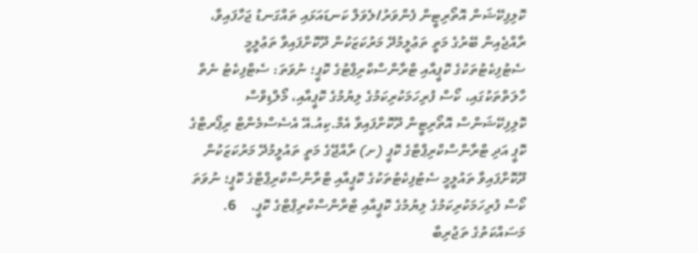ކޮލިފިކޭޝަން އޮތޯރިޓީން ފެންވަރު/ލެވަލް ކަނޑައަޅައި ތައްގަނޑު ޖަހާފައިވާ، ރާއްޖެއިން ބޭރުގެ މަތީ ތަޢުލީމުދޭ މަރުކަޒަކުން ދޫކޮށްފައިވާ ތަޢުލީމީ ސެޓުފިކެޓުތަކުގެ ކޮޕީއާއި ޓްރާންސްކްރިޕްޓުގެ ކޮޕީ؛ ނުވަތަ: ސެޓްފިކެޓު ނެތް ހާލަތްތަކުގައި، ކޯސް ފުރިހަމަކުރިކަމުގެ ލިޔުމުގެ ކޮޕީއާއި، މޯލްޑިވްސް ކޮލިފިކޭޝަންސް އޮތޯރިޓީން ދޫކޮށްފައިވާ އެމް.ކިއު.އޭ އެސެސްމެންޓް ރިޕޯރޓްގެ ކޮޕީ އަދި ޓްރާންސްކްރިޕްޓްގެ ކޮޕީ (ށ) ރާއްޖޭގެ މަތީ ތައުލީމުދޭ މަރުކަޒަކުން ދޫކޮށްފައިވާ ތައުލީމީ ސެޓުފިކެޓުތަކުގެ ކޮޕީއާއި ޓްރާންސްކްރިޕްޓްގެ ކޮޕީ؛ ނުވަތަ ކޯސް ފުރިހަމަކުރިކަމުގެ ލިޔުމުގެ ކޮޕީއާއި ޓްރާންސްކްރިޕްޓްގެ ކޮޕީ.    6. މަސައްކަތުގެ ތަޖުރިބާ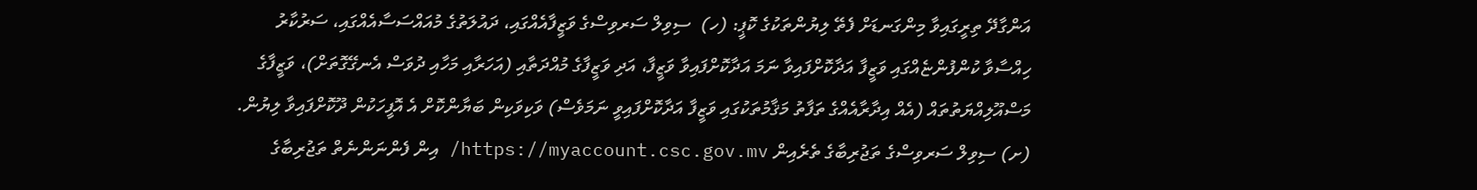އަންގާދޭ ތިރީގައިވާ މިންގަނޑަށް ފެތޭ ލިޔުންތަކުގެ ކޮޕީ: (ހ)  ސިވިލް ސަރވިސްގެ ވަޒީފާއެއްގައި، ދައުލަތުގެ މުއައްސަސާއެއްގައި، ސަރުކާރު ހިއްސާވާ ކުންފުންޏެއްގައި ވަޒީފާ އަދާކޮށްފައިވާ ނަމަ އަދާކޮށްފައިވާ ވަޒީފާ، އަދި ވަޒީފާގެ މުއްދަތާއި (އަހަރާއި މަހާއި ދުވަސް އެނގޭގޮތަށް)، ވަޒީފާގެ މަސްއޫލިއްޔަތުތައް (އެއް އިދާރާއެއްގެ ތަފާތު މަޤާމުތަކުގައި ވަޒީފާ އަދާކޮށްފައިވީ ނަމަވެސް) ވަކިވަކިން ބަޔާންކޮށް އެ އޮފީހަކުން ދޫކޮށްފައިވާ ލިޔުން. (ށ) ސިވިލް ސަރވިސްގެ ތަޖުރިބާގެ ތެރެއިން https://myaccount.csc.gov.mv/ އިން ފެންނަންނެތް ތަޖުރިބާގެ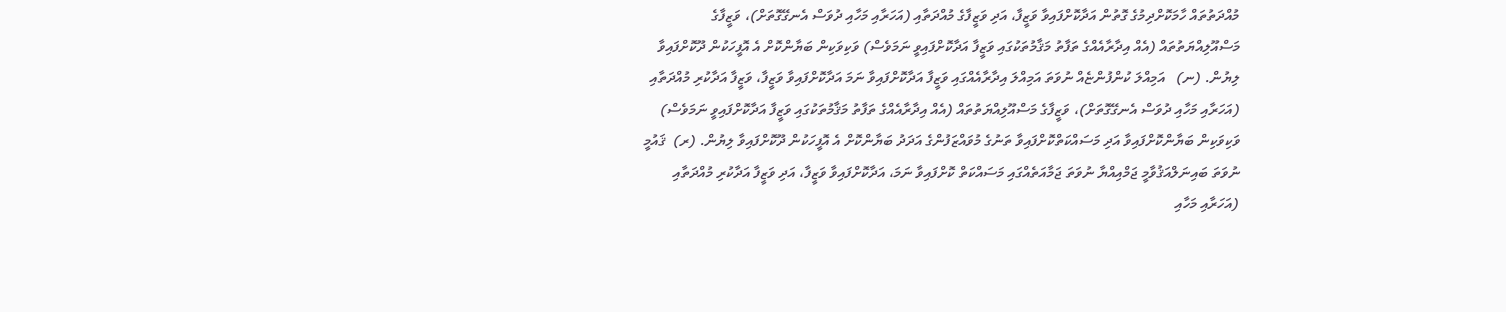މުއްދަތުތައް ހާމަކޮށްދިމުގެ ގޮތުން އަދާކޮށްފައިވާ ވަޒީފާ، އަދި ވަޒީފާގެ މުއްދަތާއި (އަހަރާއި މަހާއި ދުވަސް އެނގޭގޮތަށް)، ވަޒީފާގެ މަސްއޫލިއްޔަތުތައް (އެއް އިދާރާއެއްގެ ތަފާތު މަޤާމުތަކުގައި ވަޒީފާ އަދާކޮށްފައިވީ ނަމަވެސް) ވަކިވަކިން ބަޔާންކޮށް އެ އޮފީހަކުން ދޫކޮށްފައިވާ ލިޔުން. (ނ)   އަމިއްލަ ކުންފުންޏެއް ނުވަތަ އަމިއްލަ އިދާރާއެއްގައި ވަޒީފާ އަދާކޮށްފައިވާ ނަމަ އަދާކޮށްފައިވާ ވަޒީފާ، ވަޒީފާ އަދާކުރި މުއްދަތާއި (އަހަރާއި މަހާއި ދުވަސް އެނގޭގޮތަށް)، ވަޒީފާގެ މަސްއޫލިއްޔަތުތައް (އެއް އިދާރާއެއްގެ ތަފާތު މަޤާމުތަކުގައި ވަޒީފާ އަދާކޮށްފައިވީ ނަމަވެސް) ވަކިވަކިން ބަޔާންކޮށްފައިވާ އަދި މަސައްކަތްކޮށްފައިވާ ތަނުގެ މުވައްޒަފުންގެ އަދަދު ބަޔާންކޮށް އެ އޮފީހަކުން ދޫކޮށްފައިވާ ލިޔުން. (ރ)  ޤައުމީ ނުވަތަ ބައިނަލްއަޤުވާމީ ޖަމްއިއްޔާ ނުވަތަ ޖަމާއަތެއްގައި މަސައްކަތް ކޮށްފައިވާ ނަމަ، އަދާކޮށްފައިވާ ވަޒީފާ، އަދި ވަޒީފާ އަދާކުރި މުއްދަތާއި (އަހަރާއި މަހާއި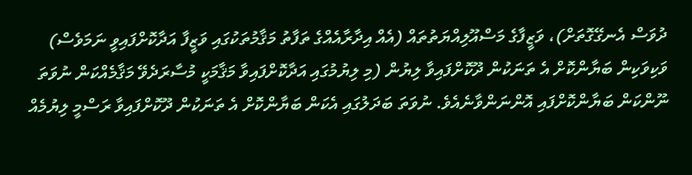ދުވަސް އެނގޭގޮތަށް)، ވަޒީފާގެ މަސްއޫލިއްޔަތުތައް (އެއް އިދާރާއެއްގެ ތަފާތު މަޤާމުތަކުގައި ވަޒީފާ އަދާކޮށްފައިވީ ނަމަވެސް) ވަކިވަކިން ބަޔާންކޮށް އެ ތަނަކުން ދޫކޮށްފައިވާ ލިޔުން (މި ލިޔުމުގައި އަދާކޮށްފައިވާ މަޤާމަކީ މުސާރަދެވޭ މަޤާމެއްކަން ނުވަތަ ނޫންކަން ބަޔާންކޮށްފައި އޮންނަންވާނެއެވެ. ނުވަތަ ބަދަލުގައި އެކަން ބަޔާންކޮށް އެ ތަނަކުން ދޫކޮށްފައިވާ ރަސްމީ ލިޔުމެއް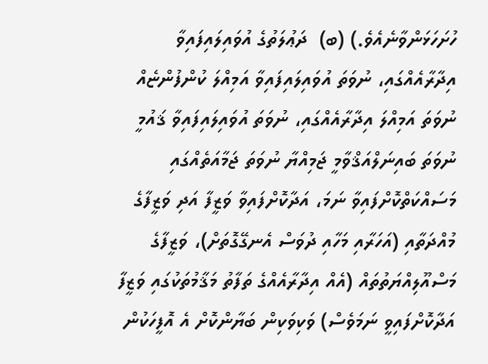ހުށަހަޅަންވާނެއެވެ.) (ބ)  ދަޢުލަތުގެ އުވައިލައިފައިވާ އިދާރާއެއްގައި، ނުވަތަ އުވައިލައިފައިވާ އަމިއްލަ ކުންފުންޏެއް ނުވަތަ އަމިއްލަ އިދާރާއެއްގައި، ނުވަތަ އުވައިލައިފައިވާ ޤައުމީ ނުވަތަ ބައިނަލްއަޤްވާމީ ޖަމިއްޔާ ނުވަތަ ޖަމާއަތެއްގައި މަސައްކަތްކޮށްފައިވާ ނަމަ، އަދާކޮށްފައިވާ ވަޒީފާ އަދި ވަޒީފާގެ މުއްދަތާއި (އަހަރާއި މަހާއި ދުވަސް އެނގޭގޮތަށް)، ވަޒީފާގެ މަސްއޫލިއްޔަތުތައް (އެއް އިދާރާއެއްގެ ތަފާތު މަޤާމުތަކުގައި ވަޒީފާ އަދާކޮށްފައިވީ ނަމަވެސް) ވަކިވަކިން ބަޔާންކޮށް އެ އޮފީހަކުން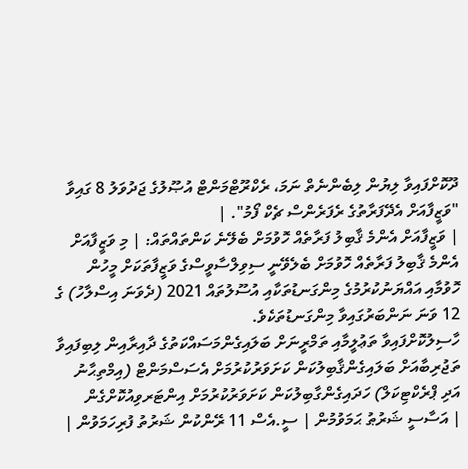ދޫކޮށްފައިވާ ލިޔުން ލިބެންނެތް ނަމަ، ރެކްރޫޓްމަންޓް އުޞޫލުގެ ޖަދުވަލު 8 ގައިވާ "ވަޒީފާއަށް އެދޭފަރާތުގެ ރެފަރެންސް ޗެކް ފޯމު". |
| ވަޒީފާއަށް އެންމެ ޤާބިލު ފަރާތެއް ހޮވުމަށް ބެލޭނެ ކަންތައްތައް: | މި ވަޒީފާއަށް އެންމެ ޤާބިލު ފަރާތެއް ހޮވުމަށް ބެލެވޭނީ ސިވިލްސާވީސްގެ ވަޒީފާތަކަށް މީހުން ހޮވުމާއި އައްޔަނުކުރުމުގެ މިންގަނޑުތަކާއި އުސޫލުތައް 2021 (ދެވަނަ އިސްލާހު) ގެ 12 ވަނަ ނަންބަރުގައިވާ މިންގަނޑުތަކެވެ.
ހާސިލުކޮށްފައިވާ ތަޢުލީމާއި ތަމްރީނަށް ބަލައިގެންމަސައްކަތުގެ ދާއިރާއިން ލިބިފައިވާ ތަޖުރިބާއަށް ބަލައިގެންޤާބިލުކަން ކަށަވަރުކުރުމަށް އެސަސްމަންޓް (އިމްތިޙާނު އަދި ޕްރެކްޓިކަލް) ހަދައިގެންގާބިލުކަން ކަށަވަރުކުރުމަށް އިންޓަރވިއުކޮށްގެން
| އަސާސީ ޝަރުޠު ޙަމަވުމުން | ސީ.އެސް 11 ރޭންކުން ޝަރުތު ފުރިހަމަވުން |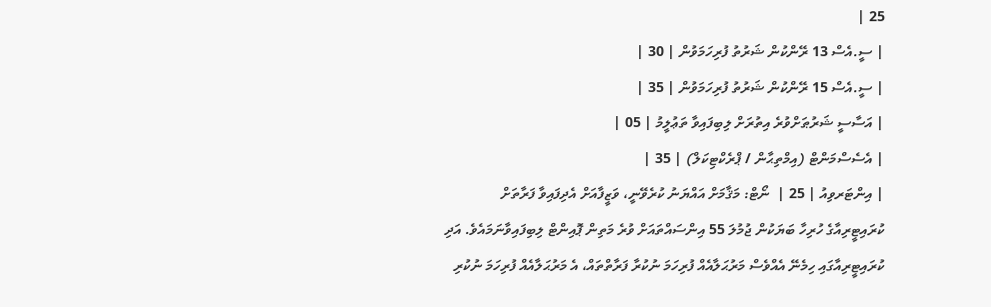25 |
| ސީ.އެސް 13 ރޭންކުން ޝަރުތު ފުރިހަމަވުން | 30 |
| ސީ.އެސް 15 ރޭންކުން ޝަރުތު ފުރިހަމަވުން | 35 |
| އަސާސީ ޝަރުޠަށްވުރެ އިތުރަށް ލިބިފައިވާ ތަޢުލީމު | 05 |
| އެސެސްމަންޓް (އިމްތިޙާން / ޕްރެކްޓިކަލް) | 35 |
| އިންޓަރވިއު | 25 |  ނޯޓް: މަޤާމަށް އައްޔަނު ކުރެވޭނީ، ވަޒީފާއަށް އެދިފައިވާ ފަރާތަށް ކުރައިޓީރިއާގެ ހުރިހާ ބަޔަކުން ޖުމުލަ 55 އިންސައްތައަށް ވުރެ މަތިން ޕޮއިންޓް ލިބިފައިވާނަމައެވެ. އަދި ކުރައިޓީރިއާގައި ހިމެނޭ އެއްވެސް މަރުޙަލާއެއް ފުރިހަމަ ނުކުރާ ފަރާތްތައް، އެ މަރުޙަލާއެއް ފުރިހަމަ ނުކުރި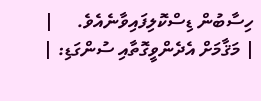ހިސާބުން ޑިސްކޮލިފައިވާނެއެވެ.     |
| މަޤާމަށް އެދެންވީގޮތާއި ސުންގަޑި: |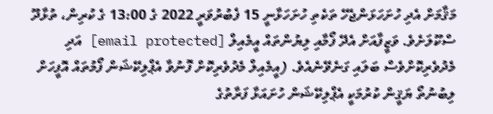މަޤާމަށް އެދި ހުށަހަޅަންޖެހޭ ތަކެތި ހުށަހަޅާނީ 15 ފެބުރުވަރީ 2022 ގެ 13:00 ގެ ކުރިން، ތުޅާދޫ ސްކޫލަށެވެ. ވަޒީފާއަށް އެދޭ ފޯމާއި ލިޔުންތައް އީމެއިލް [email protected] އަދި މެދުވެރިކޮށްވެސް ބަލައި ގަނެވޭނެއެވެ. (އީމެއިލް މެދުވެރިކޮށް ފޮނުވާ އެޕްލިކޭޝަން ފޯމުތައް އޮފީހަށް ލިބުނުތޯ ޔަޤީން ކުރުމަކީ އެޕްލިކޭޝަން ހުށައަޅާ ފަރާތުގެ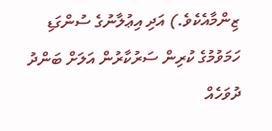ޒިންމާއެކެވެ.) އަދި އިޢުލާނުގެ ސުންގަޑި ހަމަވުމުގެ ކުރިން ސަރުކާރުން އަލަށް ބަންދު ދުވަހެއް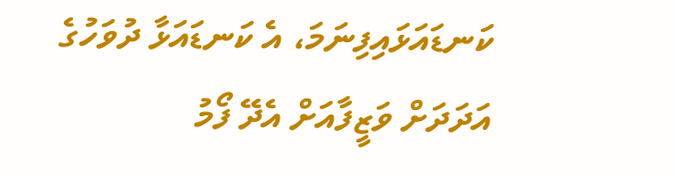ކަނޑައަޅައިފިނަމަ، އެ ކަނޑައަޅާ ދުވަހުގެ އަދަދަށް ވަޒީފާއަށް އެދޭ ފޯމު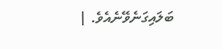ބަލައިގަނެވޭނެއެވެ. |